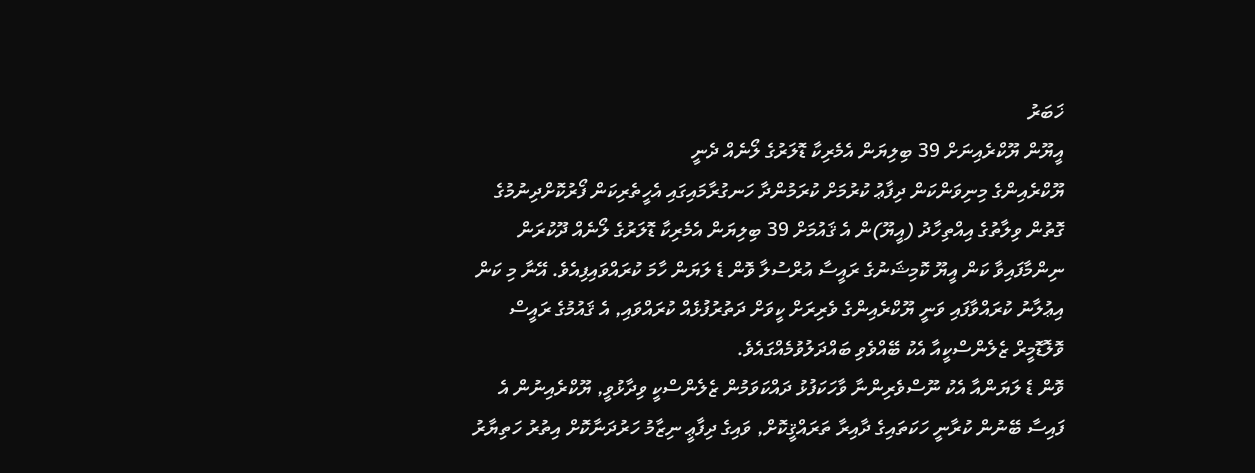ޚަބަރު
އީޔޫން ޔޫކްރެއިނަށް 39 ބިލިޔަން އެމެރިކާ ޑޮލަރުގެ ލޯނެއް ދެނީ
ޔޫކްރެއިންގެ މިނިވަންކަން ދިފާޢު ކުރުމަށް ކުރަމުންދާ ހަނގުރާމައިގައި އެހީތެރިކަން ފޯރުކޮށްދިނުމުގެ ގޮތުން ވިލާތުގެ އިއްތިހާދު (އީޔޫ)ން އެ ޤައުމަށް 39 ބިލިޔަން އެމެރިކާ ޑޮލަރުގެ ލޯނެއް ދޫކުރަން ނިންމާފައިވާ ކަން އީޔޫ ކޮމިޝަނުގެ ރައީސާ އުރްސުލާ ވޮން ޑެ ލަޔަން ހާމަ ކުރައްވައިފިއެވެ. އޭނާ މި ކަން އިޢުލާނު ކުރައްވާފައި ވަނީ ޔޫކްރެއިންގެ ވެރިރަށް ކީވަށް ދަތުރުފުޅެއް ކުރައްވައި, އެ ޤައުމުގެ ރައީސް ވޮލޮޑޮމީރް ޒެލެންސްކީއާ އެކު ބޭއްވެވި ބައްދަލުވުމެއްގައެވެ.
ވޮން ޑެ ލަޔަންއާ އެކު ނޫސްވެރިންނާ ވާހަކަފުޅު ދައްކަވަމުން ޒެލެންސްކީ ވިދާޅުވީ, ޔޫކްރެއިނުން އެ ފައިސާ ބޭނުން ކުރާނީ ހަކަތައިގެ ދާއިރާ ތަރައްޤީކޮށް, ވައިގެ ދިފާޢީ ނިޒާމު ހަރުދަނާކޮށް އިތުރު ހަތިޔާރު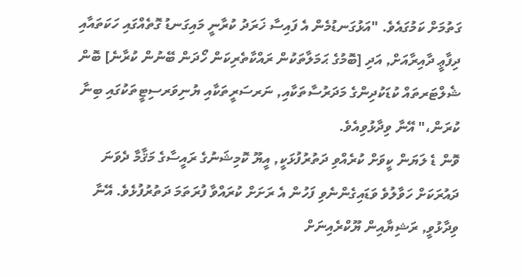ގަތުމަށް ކަމުގައެވެ. "އަޅުގަނޑުމެން އެ ފައިސާ ޚަރަދު ކުރާނީ މައިގަނޑު ގޮތެއްގައި ހަކަތައާއި ދިފާޢީ ދާއިރާއަށް, އަދި [ބޮމުގެ ޙަމަލާތަކުން ރައްކާތެރިކަން ހޯދަން ބޭނުން ކުރާނެ] ބޮން ޝެލްޓަރތައް ކުޑަކުދިންގެ މަދަރުސާތަކާއި, ނަރސަރީތަކާއި ޔުނިވަރސިޓީތަކުގައި ބިނާ ކުރަން،" އޭނާ ވިދާޅުވިއެވެ.
ވޮން ޑެ ލަޔަން ކީވަށް ކުރެއްވި ދަތުރުފުޅަކީ, އީޔޫ ކޮމިޝަނުގެ ރައީސާގެ މަޤާމާ ދެވަނަ ދައުރަކަށް ހަވާލުވެ ވަޑައިގެންނެވި ފަހުން އެ ރަށަށް ކުރައްވާ ފުރަތަމަ ދަތުރުފުޅެވެ. އޭނާ ވިދާޅުވީ, ރަޝިޔާއިން ޔޫކްރެއިނަށް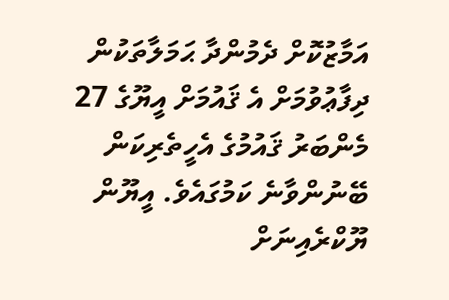އަމާޒުކޮށް ދެމުންދާ ޙަމަލާތަކުން ދިފާޢުވުމަށް އެ ޤައުމަށް އީޔޫގެ 27 މެންބަރު ޤައުމުގެ އެހީތެރިކަން ބޭނުންވާނެ ކަމުގައެވެ. އީޔޫން ޔޫކްރެއިނަށް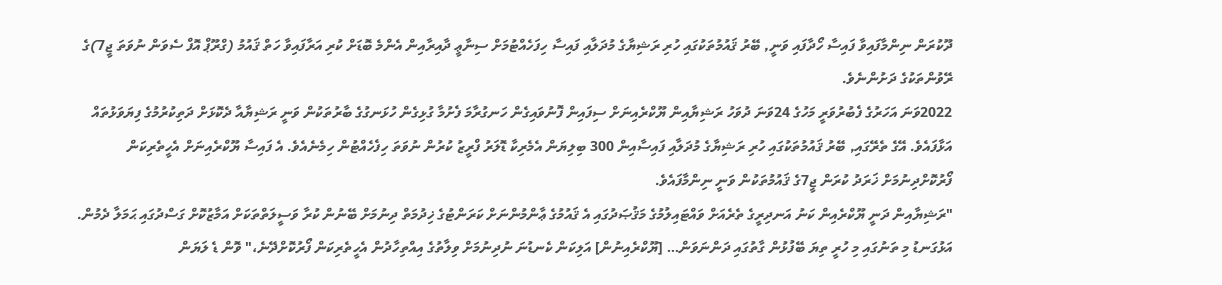ދޫކުރަން ނިންމާފައިވާ ފައިސާ ހޯދާފައި ވަނީ, ބޭރު ޤައުމުތަކުގައި ހުރި ރަޝިޔާގެ މުދަލާއި ފައިސާ ހިފަހެއްޓުމަށް ސިނާޢީ ދާއިރާއިން އެންމެ ބޮޑަށް ކުރި އަރާފައިވާ ހަތް ޤައުމު (ގްރޫޕް އޮފް ސެވަން ނުވަތަ ޖީ7)ގެ ރޭވުންތަކުގެ ދަށުންނެވެ.
2022ވަނަ އަހަރުގެ ފެބުރުވަރީ މަހުގެ 24ވަނަ ދުވަހު ރަޝިޔާއިން ޔޫކްރެއިނަށް ސިފައިން ފޮނުވައިގެން ހަނގުރާމަ ފެށުމާ ގުޅިގެން ހުޅަނގުގެ ބާރުތަކުން ވަނީ ރަޝިޔާއާ ދެކޮޅަށް ދަތިކުރުމުގެ ފިޔަވަޅުތައް އަޅާފައެވެ. އޭގެ ތެރޭގައި, ބޭރު ޤައުމުތަކުގައި ހުރި ރަޝިޔާގެ މުދަލާއި ފައިސާއިން 300 ބިލިޔަން އެމެރިކާ ޑޮލަރު ފްރީޒު ކުރުން ނުވަތަ ހިފެހެއްޓުން ހިމެނެއެވެ. އެ ފައިސާ ޔޫކްރެއިނަށް އެހީތެރިކަން ފޯރުކޮށްދިނުމަށް ޚަރަދު ކުރަން ޖީ7ގެ ޤައުމުތަކުން ވަނީ ނިންމާފައެވެ.
"ރަޝިޔާއިން ދަނީ ޔޫކްރެއިން ކަނު އަނދިރީގެ ތެރެއަށް ވައްޓައިލުމުގެ މަޤުޞަދުގައި އެ ޤައުމުގެ ޢާންމުންނަށް ކަރަންޓުގެ ޚިދުމަތް ދިނުމަށް ބޭނުން ކުރާ ވަސީލަތްތަކަށް އަމާޒުކޮށް ގަސްދުގައި ޙަމަލާ ދެމުން. އަޅުގަނޑު މި ތަނުގައި މި ހުރީ ތިޔަ ބޭފުޅުން ގާތުގައި ދަންނަވަން… [ޔޫކްރެއިނުން] އަލިކަން ކެނޑުނަ ނުދިނުމަށް ވިލާތުގެ އިއްތިހާދުން އެހީތެރިކަން ފޯރުކޮށްދޭނެ،" ވޮން ޑެ ލަޔަން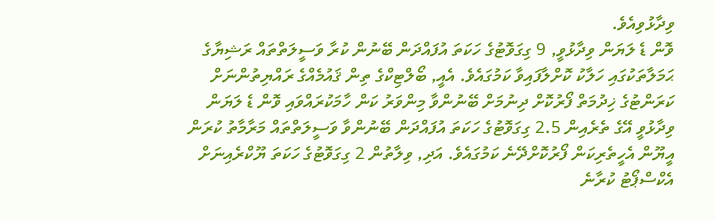ވިދާޅުވިއެވެ.
ވޮން ޑެ ލަޔަން ވިދާޅުވީ, 9 ގިގަވޮޓުގެ ހަކަތަ އުފައްދަން ބޭނުން ކުރާ ވަސީލަތްތައް ރަޝިޔާގެ ޙަމަލާތަކުގައި ހަލާކު ކޮށްލާފައިވާ ކަމުގައެވެ. އެއީ, ބޯލްޓިކްގެ ތިން ޤައުމެއްގެ ރައްޔިތުންނަށް ކަރަންޓުގެ ޚިދުމަތް ފޯރުކޮށް ދިނުމަށް ބޭނުންވާ މިންވަރު ކަން ހާމަކުރައްވައި ވޮން ޑެ ލަޔަން ވިދާޅުވީ އޭގެ ތެރެއިން 2.5 ގިގަވޮޓުގެ ހަކަތަ އުފައްދަން ބޭނުންވާ ވަސީލަތްތައް މަރާމާތު ކުރަން އީޔޫން އެހީތެރިކަން ފޯރުކޮށްދޭނެ ކަމުގައެވެ. އަދި, ވިލާތުން 2 ގިގަވޮޓުގެ ހަކަތަ ޔޫކްރެއިނަށް އެކްސްޕޯޓު ކުރާނެ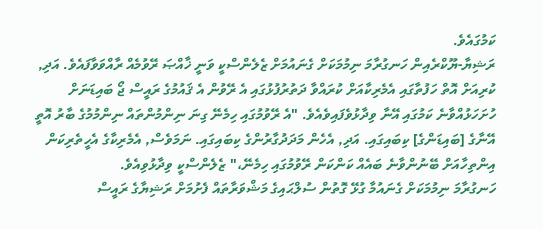ކަމުގައެވެ.
ރަޝިޔާ-ޔޫކްރެއިން ހަނގުރާމަ ނިމުމަކަށް ގެނައުމަށް ޒެލެންސްކީ ވަނީ ޚާއްޞަ ރޭވުމެއް ރާއްވަވާފައެވެ. އަދި, ކުރިއަށް އޮތް ހަފުތާގައި އެމެރިކާއަށް ކުރައްވާ ދަތުރުފުޅުގައި އެ ރޭވުން އެ ޤައުމުގެ ރައީސް ޖޯ ބައިޑަނަށް ހުށަހަޅުއްވާނެ ކަމުގައި އޭނާ ވިދާޅުވެފައިވެއެވެ. "އެ ރޭވުމުގައި ހިމެނޭ ގިނަ ނިންމުންތައް ނިންމުމުގެ ބާރު އޮތީ އޭނާގެ [ބައިޑަންގެ] ކިބައިގައި. އަދި, އެހެން މަދަދުގާރުންގެ ކިބައިގައި. ނަމަވެސް, އެމެރިކާގެ އެހީތެރިކަން އިންތިހާއަށް ބޭނުންވާނެ ބައެއް ކަންކަން ރޭވުމުގައި ހިމެނޭ،" ޒެލެންސްކީ ވިދާޅުވިއެވެ.
ހަނގުރާމަ ނިމުމަކަށް ގެނައުމާ ގުޅޭ ގޮތުން ސުލްޙައިގެ މަޝްވަރާތައް ފެށުމަށް ރަޝިޔާގެ ރައީސް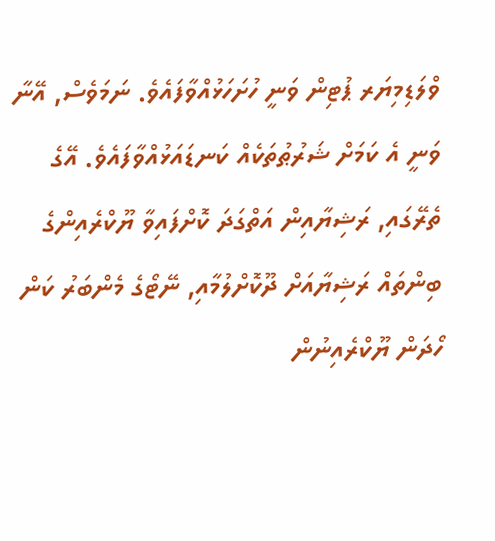ވްލަޑިމިޔަރ ޕުޓިން ވަނީ ހުށަހަޅުއްވާފައެވެ. ނަމަވެސް, އޭނާ ވަނީ އެ ކަމަށް ޝަރުޠުތަކެއް ކަނޑައަޅުއްވާފައެވެ. އޭގެ ތެރޭގައި, ރަޝިޔާއިން އަތްގަދަ ކޮށްފައިވާ ޔޫކްރެއިންގެ ބިންތައް ރަޝިޔާއަށް ދޫކޮށްލުމާއި, ނޭޓޯގެ މެންބަރު ކަން ހޯދަން ޔޫކްރެއިނުން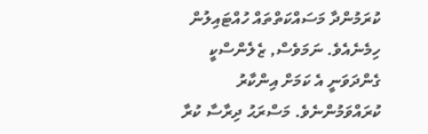ކުރަމުންދާ މަސައްކަތްތައް ހުއްޓައިލުން ހިމެނެއެވެ. ނަމަވެސް, ޒެލެންސްކީ ގެންދަވަނީ އެ ކަމަށް އިންކާރު ކުރައްވަމުންނެވެ. މަސްރަޙު ދިރާސާ ކުރާ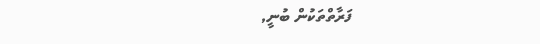ފަރާތްތަކުން ބުނީ,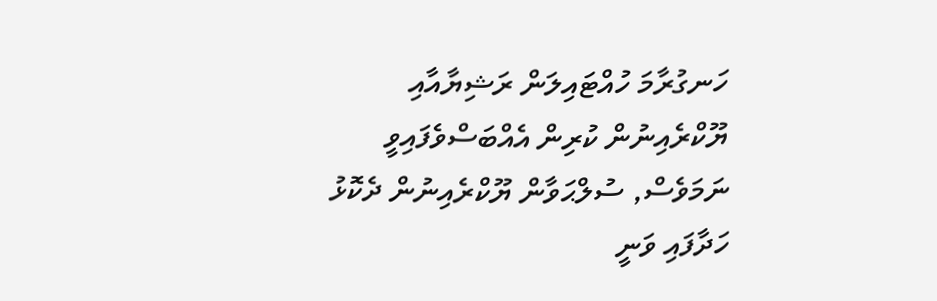ހަނގުރާމަ ހުއްޓައިލަން ރަޝިޔާއާއި ޔޫކްރެއިނުން ކުރިން އެއްބަސްވެފައިވީ ނަމަވެސް, ސުލްޙަވާން ޔޫކްރެއިނުން ދެކޮޅު ހަދާފައި ވަނީ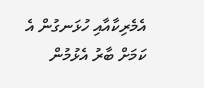އެމެރިކާއާއި ހުޅަނގުން އެ ކަމަށް ބާރު އެޅުމުން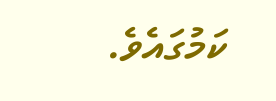ކަމުގައެވެ.